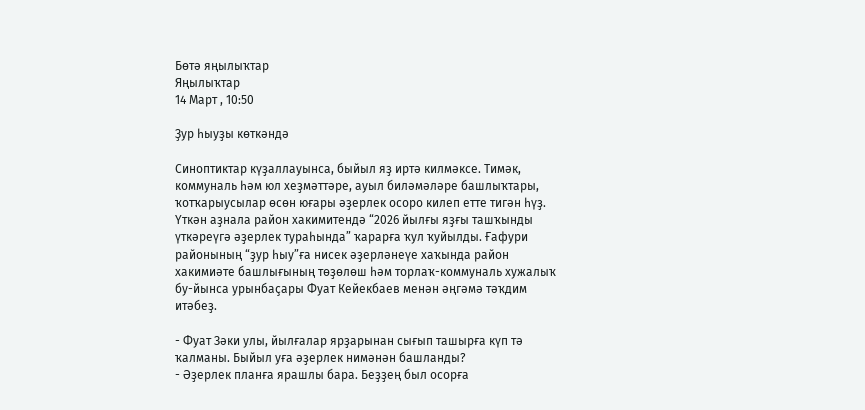Бөтә яңылыҡтар
Яңылыҡтар
14 Март , 10:50

Ҙур һыуҙы көткәндә

Синоптиктар күҙаллауынса, быйыл яҙ иртә килмәксе. Тимәк, коммуналь һәм юл хеҙмәттәре, ауыл биләмәләре башлыҡтары, ҡотҡарыусылар өсөн юғары әҙерлек осоро килеп етте тигән һүҙ. Үткән аҙнала район хакимитендә “2026 йылғы яҙғы ташҡынды үткәреүгә әҙерлек тураһында” ҡарарға ҡул ҡуйылды. Ғафури районының “ҙур һыу”ға нисек әҙерләнеүе хаҡында район хакимиәте башлығының төҙөлөш һәм торлаҡ-коммуналь хужалыҡ бу-йынса урынбаҫары Фуат Кейекбаев менән әңгәмә тәҡдим итәбеҙ.

- Фуат Зәки улы, йылғалар ярҙарынан сығып ташырға күп тә ҡалманы. Быйыл уға әҙерлек нимәнән башланды?
- Әҙерлек планға ярашлы бара. Беҙҙең был осорға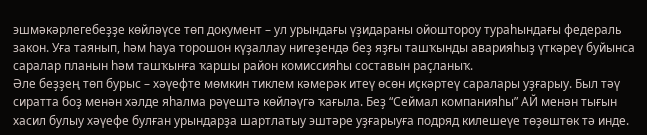эшмәкәрлегебеҙҙе көйләүсе төп документ – ул урындағы үҙидараны ойоштороу тураһындағы федераль закон. Уға таянып, һәм һауа торошон күҙаллау нигеҙендә беҙ яҙғы ташҡынды аварияһыҙ үткәреү буйынса саралар планын һәм ташҡынға ҡаршы район комиссияһы составын раҫланыҡ.
Әле беҙҙең төп бурыс – хәүефте мөмкин тиклем кәмерәк итеү өсөн иҫкәртеү саралары уҙғарыу. Был тәү сиратта боҙ менән хәлде яһалма рәүештә көйләүгә ҡағыла. Беҙ “Сеймал компанияһы” АЙ менән тығын хасил булыу хәүефе булған урындарҙа шартлатыу эштәре уҙғарыуға подряд килешеүе төҙөштөк тә инде.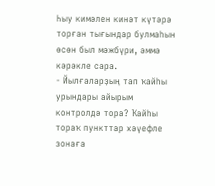Һыу кимәлен кинәт күтәрә торған тығындар булмаһын өсөн был мәжбүри, әммә кәрәкле сара.
- Йылғаларҙың тап ҡайһы урындары айырым контролдә тора? Ҡайһы тораҡ пункттар хәүефле зонаға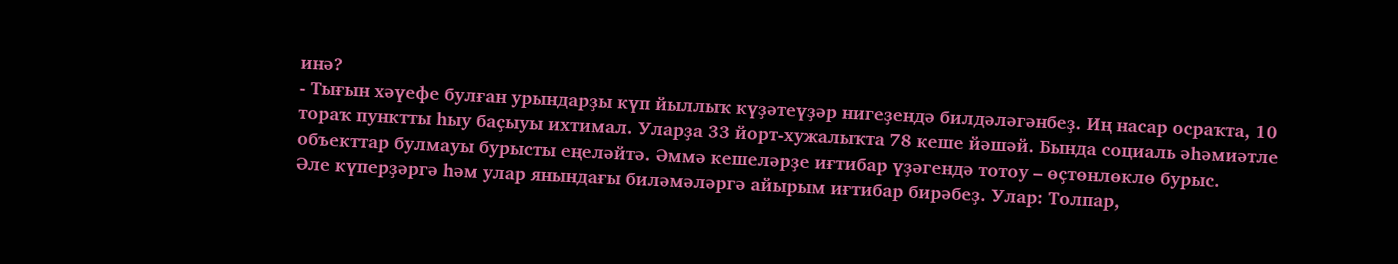инә?
- Тығын хәүефе булған урындарҙы күп йыллыҡ күҙәтеүҙәр нигеҙендә билдәләгәнбеҙ. Иң насар осраҡта, 10 тораҡ пунктты һыу баҫыуы ихтимал. Уларҙа 33 йорт-хужалыҡта 78 кеше йәшәй. Бында социаль әһәмиәтле объекттар булмауы бурысты еңеләйтә. Әммә кешеләрҙе иғтибар үҙәгендә тотоу – өҫтөнлөклө бурыс.
Әле күперҙәргә һәм улар янындағы биләмәләргә айырым иғтибар бирәбеҙ. Улар: Толпар,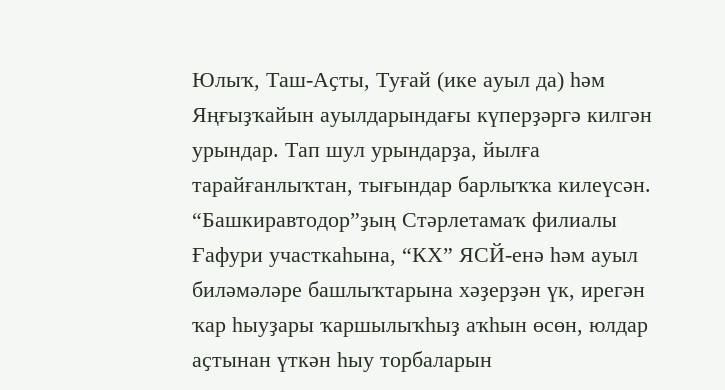Юлыҡ, Таш-Аҫты, Туғай (ике ауыл да) һәм Яңғыҙҡайын ауылдарындағы күперҙәргә килгән урындар. Тап шул урындарҙа, йылға тарайғанлыҡтан, тығындар барлыҡҡа килеүсән. “Башкиравтодор”ҙың Стәрлетамаҡ филиалы Ғафури участкаһына, “КХ” ЯСЙ-енә һәм ауыл биләмәләре башлыҡтарына хәҙерҙән үк, ирегән ҡар һыуҙары ҡаршылыҡһыҙ аҡһын өсөн, юлдар аҫтынан үткән һыу торбаларын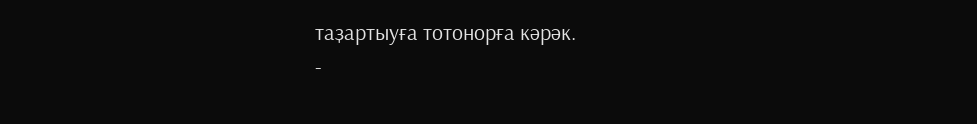таҙартыуға тотонорға кәрәк.
-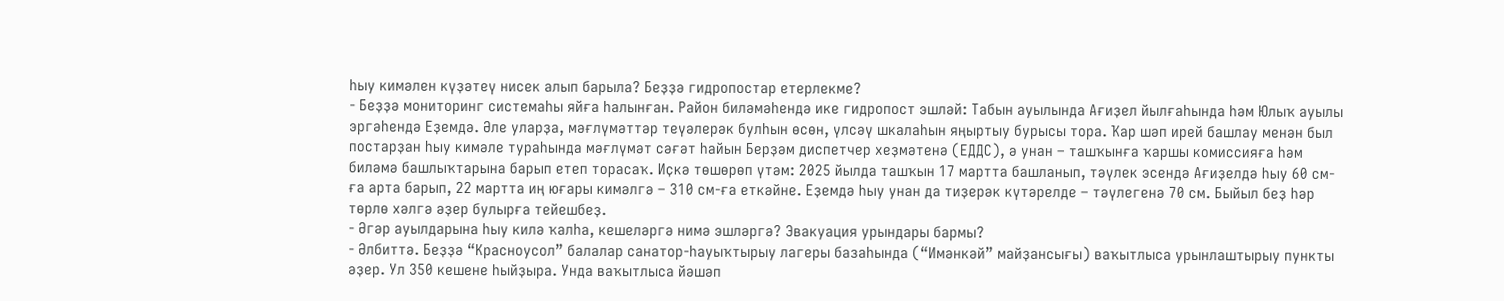һыу кимәлен күҙәтеү нисек алып барыла? Беҙҙә гидропостар етерлекме?
- Беҙҙә мониторинг системаһы яйға һалынған. Район биләмәһендә ике гидропост эшләй: Табын ауылында Ағиҙел йылғаһында һәм Юлыҡ ауылы эргәһендә Еҙемдә. Әле уларҙа, мәғлүмәттәр теүәлерәк булһын өсөн, үлсәү шкалаһын яңыртыу бурысы тора. Ҡар шәп ирей башлау менән был постарҙан һыу кимәле тураһында мәғлүмәт сәғәт һайын Берҙәм диспетчер хеҙмәтенә (ЕДДС), ә унан – ташҡынға ҡаршы комиссияға һәм биләмә башлыҡтарына барып етеп торасаҡ. Иҫкә төшөрөп үтәм: 2025 йылда ташҡын 17 мартта башланып, тәүлек эсендә Ағиҙелдә һыу 60 см-ға арта барып, 22 мартта иң юғары кимәлгә – 310 см-ға еткәйне. Еҙемдә һыу унан да тиҙерәк күтәрелде – тәүлегенә 70 см. Быйыл беҙ һәр төрлө хәлгә әҙер булырға тейешбеҙ.
- Әгәр ауылдарына һыу килә ҡалһа, кешеләргә нимә эшләргә? Эвакуация урындары бармы?
- Әлбиттә. Беҙҙә “Красноусол” балалар санатор-һауыҡтырыу лагеры базаһында (“Имәнкәй” майҙансығы) ваҡытлыса урынлаштырыу пункты әҙер. Ул 350 кешене һыйҙыра. Унда ваҡытлыса йәшәп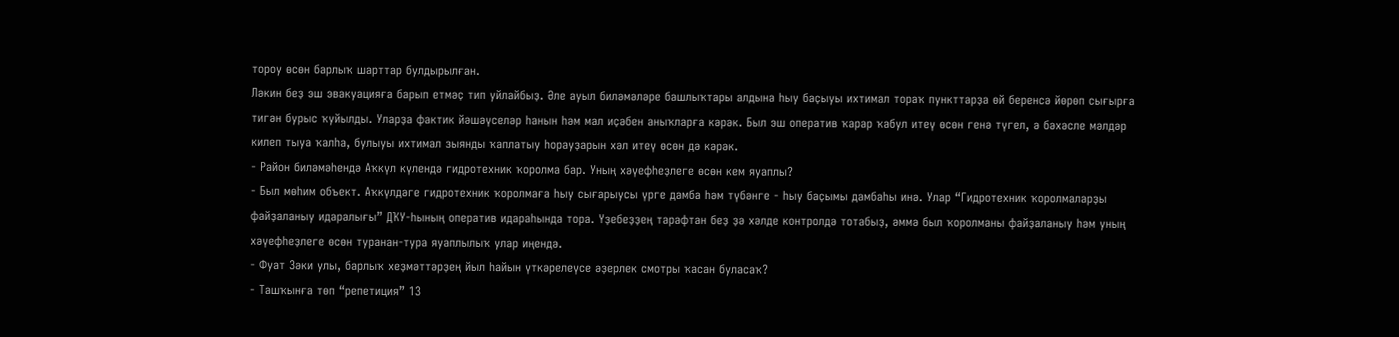тороу өсөн барлыҡ шарттар булдырылған.
Ләкин беҙ эш эвакуацияға барып етмәҫ тип уйлайбыҙ. Әле ауыл биләмәләре башлыҡтары алдына һыу баҫыуы ихтимал тораҡ пункттарҙа өй беренсә йөрөп сығырға тигән бурыс ҡуйылды. Уларҙа фактик йәшәүселәр һанын һәм мал иҫәбен аныҡларға кәрәк. Был эш оператив ҡарар ҡабул итеү өсөн генә түгел, ә бәхәсле мәлдәр килеп тыуа ҡалһа, булыуы ихтимал зыянды ҡаплатыу һорауҙарын хәл итеү өсөн дә кәрәк.
- Район биләмәһендә Аҡкүл күлендә гидротехник ҡоролма бар. Уның хәүефһеҙлеге өсөн кем яуаплы?
- Был мөһим объект. Аҡкүлдәге гидротехник ҡоролмаға һыу сығарыусы үрге дамба һәм түбәнге - һыу баҫымы дамбаһы инә. Улар “Гидротехник ҡоролмаларҙы файҙаланыу идаралығы” ДҠУ-һының оператив идараһында тора. Үҙебеҙҙең тарафтан беҙ ҙә хәлде контролдә тотабыҙ, әммә был ҡоролманы файҙаланыу һәм уның хәүефһеҙлеге өсөн туранан-тура яуаплылыҡ улар иңендә.
- Фуат Зәки улы, барлыҡ хеҙмәттәрҙең йыл һайын үткәрелеүсе әҙерлек смотры ҡасан буласаҡ?
- Ташҡынға төп “репетиция” 13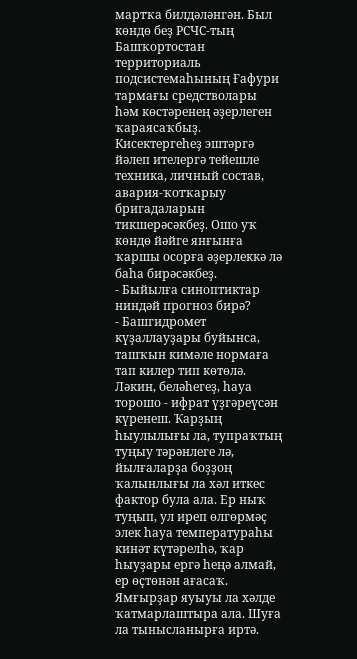мартҡа билдәләнгән. Был көндө беҙ РСЧС-тың Башҡортостан территориаль подсистемаһының Ғафури тармағы средстволары һәм көстәренең әҙерлеген ҡараясаҡбыҙ. Кисектергеһеҙ эштәргә йәлеп ителергә тейешле техника, личный состав, авария-ҡотҡарыу бригадаларын тикшерәсәкбеҙ. Ошо уҡ көндө йәйге янғынға ҡаршы осорға әҙерлеккә лә баһа бирәсәкбеҙ.
- Быйылға синоптиктар ниндәй прогноз бирә?
- Башгидромет күҙаллауҙары буйынса, ташҡын кимәле нормаға тап килер тип көтөлә. Ләкин, беләһегеҙ, һауа торошо - ифрат үҙгәреүсән күренеш. Ҡарҙың һыулылығы ла, тупраҡтың туңыу тәрәнлеге лә, йылғаларҙа боҙҙоң ҡалынлығы ла хәл иткес фактор була ала. Ер ныҡ туңып, ул иреп өлгөрмәҫ элек һауа температураһы кинәт күтәрелһә, ҡар һыуҙары ергә һеңә алмай, ер өҫтөнән ағасаҡ. Ямғырҙар яуыуы ла хәлде ҡатмарлаштыра ала. Шуға ла тынысланырға иртә.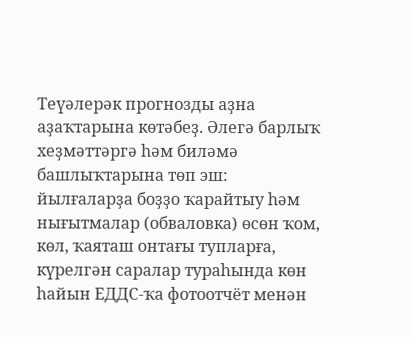Теүәлерәк прогнозды аҙна аҙаҡтарына көтәбеҙ. Әлегә барлыҡ хеҙмәттәргә һәм биләмә башлыҡтарына төп эш: йылғаларҙа боҙҙо ҡарайтыу һәм нығытмалар (обваловка) өсөн ҡом, көл, ҡаяташ онтағы тупларға, күрелгән саралар тураһында көн һайын ЕДДС-ҡа фотоотчёт менән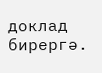доклад бирергә.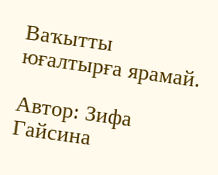Ваҡытты юғалтырға ярамай.

Автор: Зифа Гайсина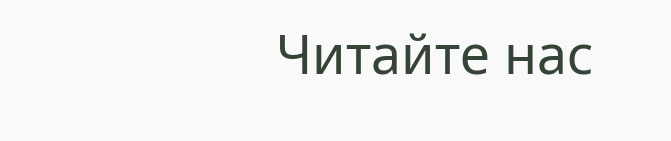Читайте нас